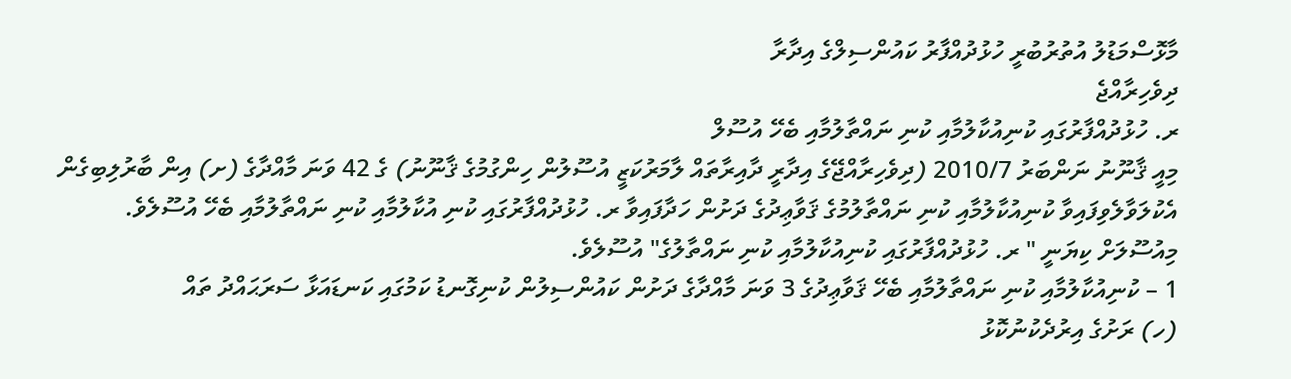މާޅޮސްމަޑުލު އުތުރުބުރީ ހުޅުދުއްފާރު ކައުންސިލްގެ އިދާރާ
ދިވެހިރާއްޖެ
ރ. ހުޅުދުއްފާރުގައި ކުނިއުކާލުމާއި ކުނި ނައްތާލުމާއި ބެހޭ އުސޫލް
މިއީ ޤާނޫނު ނަންބަރު 2010/7 (ދިވެހިރާއްޖޭގެ އިދާރީ ދާއިރާތައް ލާމަރުކަޒީ އުސޫލުން ހިންގުމުގެ ޤާނޫނު) ގެ 42 ވަނަ މާއްދާގެ (ށ) އިން ބާރުލިބިގެން އެކުލަވާލެވިފައިވާ ކުނިއުކާލުމާއި ކުނި ނައްތާލުމުގެ ޤަވާޢިދުގެ ދަށުން ހަދާފައިވާ ރ. ހުޅުދުއްފާރުގައި ކުނި އުކާލުމާއި ކުނި ނައްތާލުމާއި ބެހޭ އުސޫލެވެ.
މިއުސޫލަށް ކިޔަނީ " ރ. ހުޅުދުއްފާރުގައި ކުނިއުކާލުމާއި ކުނި ނައްތާލުގެ" އުސޫލެވެ.
1 – ކުނިއުކާލުމާއި ކުނި ނައްތާލުމާއި ބެހޭ ޤަވާޢިދުގެ 3 ވަނަ މާއްދާގެ ދަށުން ކައުންސިލުން ކުނިގޮނޑު ކަމުގައި ކަނޑައަޅާ ސަރަޙައްދު ތައް
(ހ) ރަށުގެ އިރުދެކުނުކޮޅު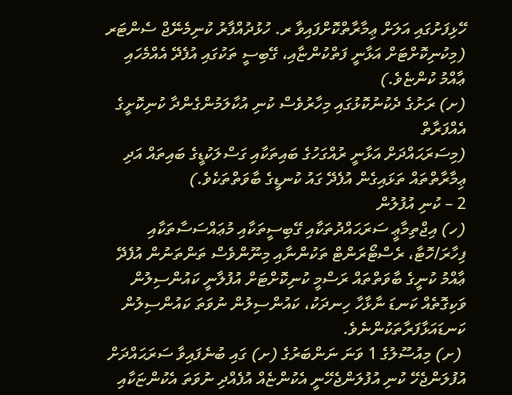ހޭޅިފަށުގައި އަލަށް ޢިމާރާތްކޮށްފައިވާ ރ. ހުޅުދުއްފާރު ކުނިމެނޭޖް ސެންޓަރ (މިކުނިކޮށްޓަށް އަޅާނީ ފަތްކުންޏާއި، ގޭބިސީ ތަކުގައި އުފެދޭ އެއްމެހައި ޢާއްމު ކުންޏެވެ.)
(ށ) ރަށުގެ ދެކުނުކޮޅުގައި މިހާރުވެސް ކުނި އުކާލަމުންގެންދާ ކުނިކޮށީގެ އެއްފަރާތް
(މިސަރަޙައްދަށް އަޅާނީ ރުއްގަހުގެ ބައިތަކާއި ގަސްލަކުޑީގެ ބައިތައް އަދި ޢިމާރާތްތައް ތަޅައިގެން އުފެދޭ ގައު ކުނޑީގެ ބާވަތްތަކެވެ.)
2 – ކުނި އުފުލުން
(ހ) އިޖްތިމާޢީ ސަރަޙައްދުތަކާއި ގޭބިސީތަކާއި މުޢައްސަސާތަކާއި ފިހާރަ/ހޮޓާ، ރެސްޓޯރަންޓް ތަކުންނާއި މިނޫންވެސް ތަންތަނުން އުފެދޭ ޢާއްމު ކުނީގެ ބާވަތްތައް ރަސްމީ ކުނިކޮށްޓަށް އުފުލާނީ ކައުންސިލުން ވަކިގޮތެއް ކަނޑަ ނާޅާހާ ހިނދަކު، ކައުންސިލުން ނުވަތަ ކައުންސިލުން ކަނޑައަޅާފަރާތަކުންނެވެ.
 (ށ) މިއުސޫލުގެ 1 ވަނަ ނަންބަރުގެ (ށ) ގައި ބުނެފައިވާ ސަރަޙައްދަށް އުފުލަންޖެހޭ ކުނި އުފުލަންޖެހޭނީ އެކުންޏެއް އުފެއްދި ނުވަތަ އެކުންޏަކާއި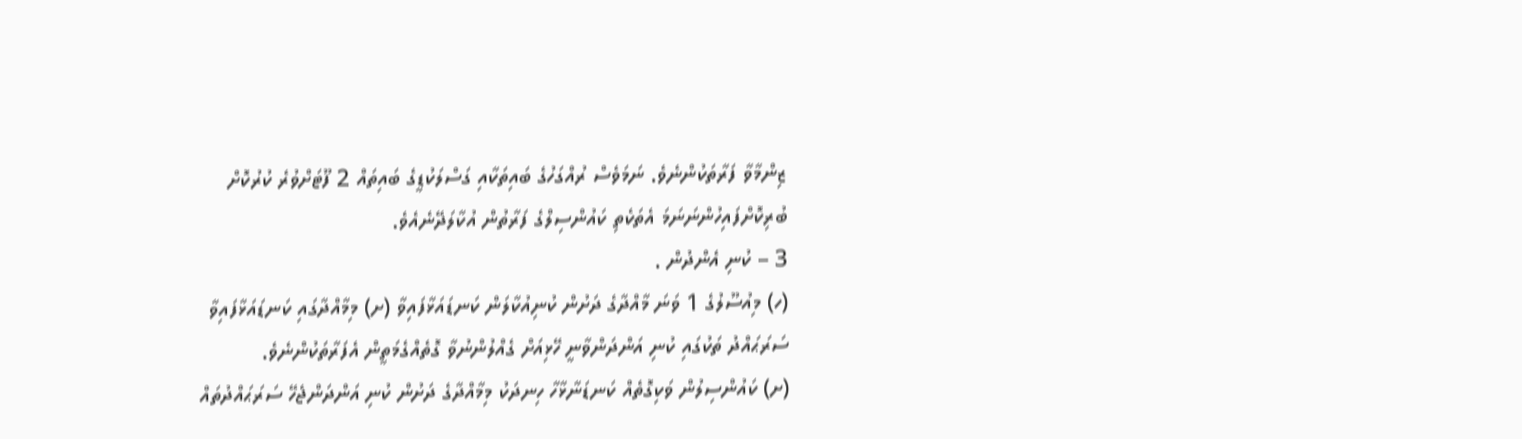ޒިންމާވާ ފަރާތަކުންނެވެ. ނަމަވެސް ރުއްގަހުގެ ބައިތަކާއި ގަސްލަކުޑީގެ ބައިތައް 2 ފޫޓަށްވުރެ ކުރުކޮށް ބުރިކޮށްފައިހުންނަނަމަ އެތަކެތި ކައުންސިލްގެ ފަރާތުން އުކާލަދޭނެއެވެ.
3 – ކުނި އެންދުން .
(ހ) މިއުސޫލުގެ 1 ވަނަ މާއްދާގެ ދަށުން ކުނިއުކާލަން ކަނޑައަޅާފައިވާ (ށ) މިމާއްދާގައި ކަނޑައަޅާފައިވާ ސަރަޙައްދު ތަކުގައި ކުނި އަންދަންވާނީ ހޭޅިއަށް ގެއްލުންނުވާ ގޮތެއްގެމަތީން އެފަރާތަކުންނެވެ.
(ށ) ކައުންސިލުން ވަކިގޮތެއް ކަނޑަނާޅާހާ ހިނދަކު މިމާއްދާގެ ދަށުން ކުނި އަންދަންޖެހޭ ސަރަޙައްދުތައް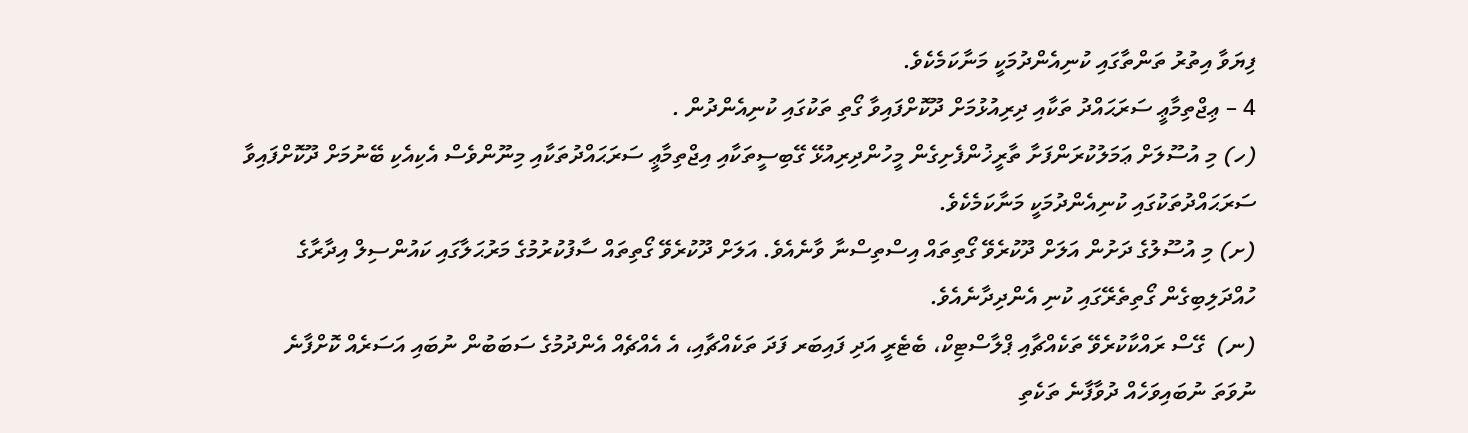ފިޔަވާ އިތުރު ތަންތާގައި ކުނިއެންދުމަކީ މަނާކަމެކެވެ.
4 – ޢިޖްތިމާޢީ ސަރަޙައްދު ތަކާއި ދިރިއުޅުމަށް ދޫކޮށްފައިވާ ގޯތި ތަކުގައި ކުނިއެންދުން .
(ހ) މި އުސޫލަށް ޢަމަލުކުރަންފަށާ ތާރީޚުންފެށިގެން މީހުންދިރިއުޅޭ ގޭބިސީތަކާއި އިޖްތިމާޢީ ސަރަޙައްދުތަކާއި މިނޫންވެސް އެކިއެކި ބޭނުމަށް ދޫކޮށްފައިވާ ސަރަޙައްދުތަކުގައި ކުނިއެންދުމަކީ މަނާކަމެކެވެ.
(ށ) މި އުސޫލުގެ ދަށުން އަލަށް ދޫކުރެވޭ ގޯތިތައް އިސްތިސްނާ ވާނެއެވެ. އަލަށް ދޫކުރެވޭ ގޯތިތައް ސާފުކުރުމުގެ މަރުޙަލާގައި ކައުންސިލް އިދާރާގެ ހުއްދަލިބިގެން ގޯތިތެރޭގައި ކުނި އެންދިދާނެއެވެ.
(ނ)  ގޭސް ރައްކާކުރެވޭ ތަކެއްޗާއި ޕްލާސްޓިކް، ބެޓެރީ އަދި ފައިބަރ ފަދަ ތަކެއްޗާއި، އެ އެއްޗެއް އެންދުމުގެ ސަބަބުން ނުބައި އަސަރެއް ކޮށްފާނެ ނުވަތަ ނުބައިވަހެއް ދުވާފާނެ ތަކެތި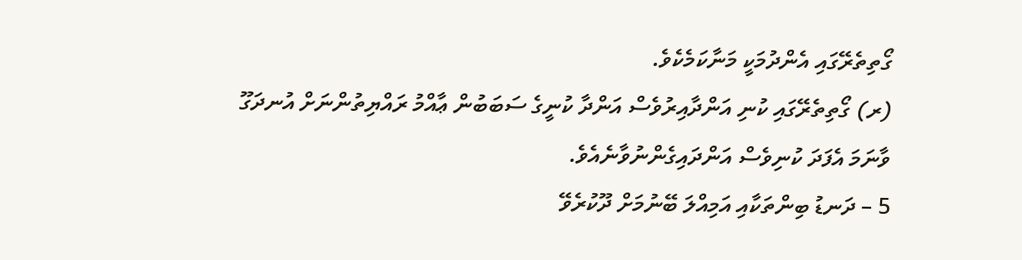ގޯތިތެރޭގައި އެންދުމަކީ މަނާކަމެކެވެ.
(ރ) ގޯތިތެރޭގައި ކުނި އަންދާއިރުވެސް އަންދާ ކުނީގެ ސަބަބުން ޢާއްމު ރައްޔިތުންނަށް އުނދަގޫ ވާނަމަ އެފަދަ ކުނިވެސް އަންދައިގެންނުވާނެއެވެ.
5 – ދަނޑު ބިންތަކާއި އަމިއްލަ ބޭނުމަށް ދޫކުރެވޭ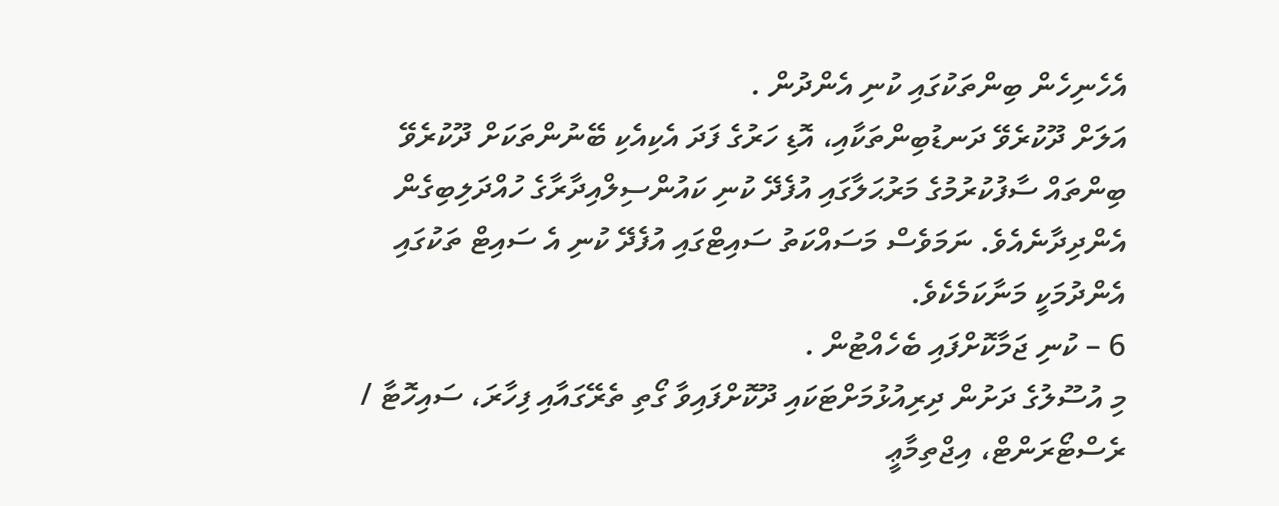އެހެނިހެން ބިންތަކުގައި ކުނި އެންދުން .
އަލަށް ދޫކުރެވޭ ދަނޑުބިންތަކާއި، އޮޑި ހަރުގެ ފަދަ އެކިއެކި ބޭނުންތަކަށް ދޫކުރެވޭ ބިންތައް ސާފުކުރުމުގެ މަރުޙަލާގައި އުފެދޭ ކުނި ކައުންސިލްއިދާރާގެ ހުއްދަލިބިގެން އެންދިދާނެއެވެ. ނަމަވެސް މަސައްކަތު ސައިޓްގައި އުފެދޭ ކުނި އެ ސައިޓް ތަކުގައި އެންދުމަކީ މަނާކަމެކެވެ.
6 – ކުނި ޖަމާކޮށްފައި ބެހެއްޓުން .
މި އުސޫލުގެ ދަށުން ދިރިއުޅުމަށްޓަކައި ދޫކޮށްފައިވާ ގޯތި ތެރޭގައާއި ފިހާރަ، ސައިހޮޓާ / ރެސްޓޯރަންޓް، އިޖްތިމާޢީ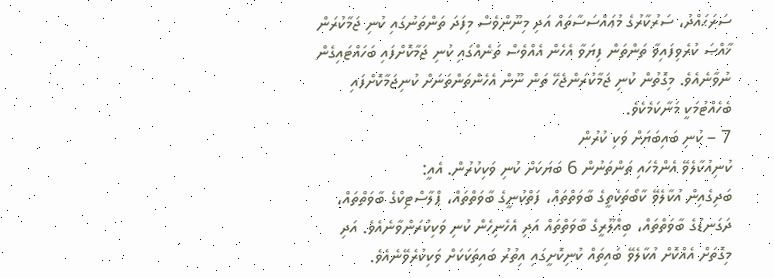ސަރަޙައްދު، ސަރުކާރުގެ މުޢައްސަސާތައް އަދި މިނޫންވެސް މިފަދަ ތަންތަނުގައި ކުނި ޖަމާކުރަން ޚާއްޞަ ކުރެވިފައިވާ ތަންތަން ފިޔަވާ އެހެން އެއްވެސް ތަނެއްގައި ކުނި ޖަމާކޮށްފައި ބަހައްޓައިގެން ނުވާނެއެވެ. މިގޮތުން ކުނި ޖަމާކުރަންޖެހޭ ތަން ނޫން އެހެންތަންތަނަށް ކުނިޖަމާކޮށްފައި ބެހެއްޓުމަކީ މަނާކަމެކެވެ.
7 – ކުނި ބައިބަޔަށް ވަކި ކުރުން
ކުނިއުކާލެވޭ އެންމެހައި ތަންތަނުން 6 ބަޔަކަށް ކުނި ވަކިކުރުން. އެއީ:
ބަދިގެއިން އުކާލެވޭ ކާބޯތަކެތީގެ ބާވަތްތައް، ފަތްކުނީގެ ބާވަތްތައް، ޕްލާސްޓިކްގެ ބާވަތްތައް، ދަގަނޑުގެ ބާވަތްތައް، ބިއްލޫރީގެ ބާވަތްތައް އަދި އެހެނިހެން ކުނި ވަކިކުރަންވާނެއެވެ. އަދި މިގޮތަށް އެއްކޮށް އުކާލެވޭ ބައިތައް ކުނިކޮށީގައި އިތުރު ބައިތަކަކަށް ވަކިކުރެވޭނެއެވެ.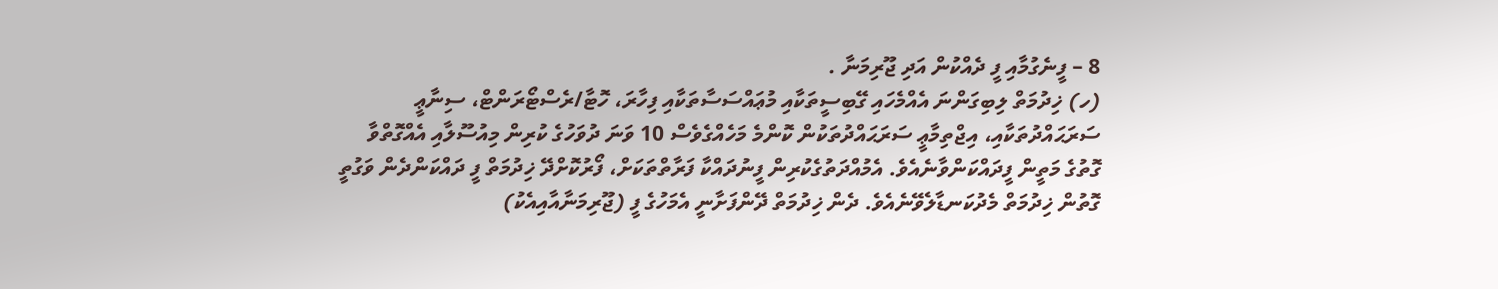8 – ފީނެގުމާއި ފީ ދެއްކުން އަދި ޖޫރިމަނާ .
(ހ) ޚިދުމަތް ލިބިގަންނަ އެއްމެހައި ގޭބިސީތަކާއި މުޢައްސަސާތަކާއި ފިހާރަ، ހޮޓާ/ރެސްޓޯރަންޓް، ސިނާޢީ ސަރަޙައްދުތަކާއި، އިޖްތިމާޢީ ސަރަޙައްދުތަކުން ކޮންމެ މަހެއްގެވެސް 10 ވަނަ ދުވަހުގެ ކުރިން މިއުސޫލާއި އެއްގޮތްވާ ގޮތުގެ މަތީން ފީދައްކަންވާނެއެވެ. އެމުއްދަތުގެކުރިން ފީނުދައްކާ ފަރާތްތަކަށް، ފޯރުކޮށްދޭ ޚިދުމަތް ފީ ދައްކަންދެން ވަގުތީ ގޮތުން ޚިދުމަތް މެދުކަނޑާލެވޭނެއެވެ. ދެން ޚިދުމަތް ދޭންފަށާނީ އެމަހުގެ ފީ (ޖޫރިމަނާއާއިއެކު)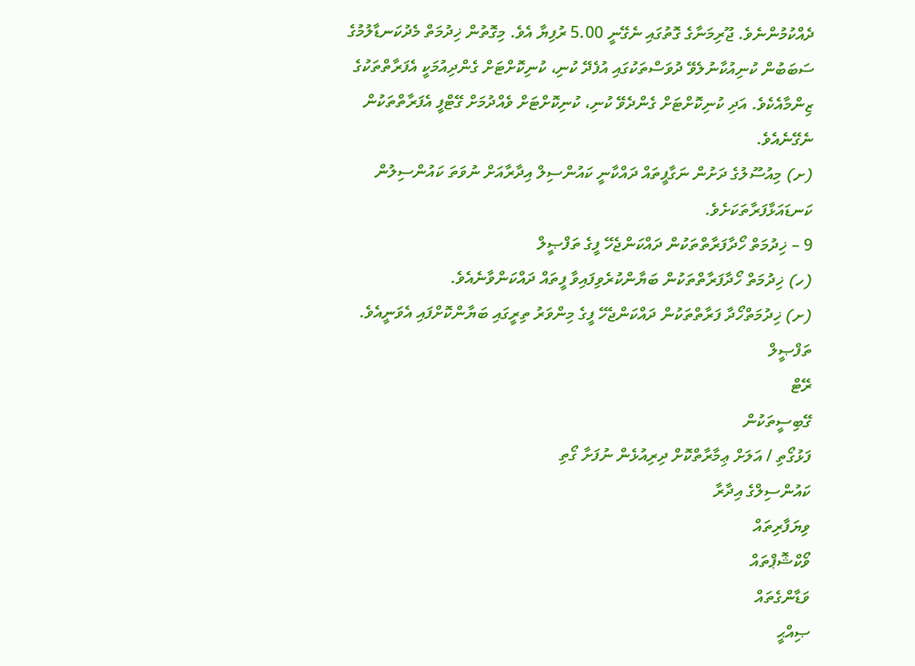ދެއްކުމުންނެވެ. ޖޫރިމަނާގެ ގޮތުގައި ނެގޭނީ 5.00 ރުފިޔާ އެވެ. މިގޮތުން ޚިދުމަތް މެދުކަނޑާލުމުގެ ސަބަބުން ކުނިއުކާނުލެވޭ ދުވަސްތަކުގައި އުފެދޭ ކުނި، ކުނިކޮށްޓަށް ގެންދިއުމަކީ އެފަރާތްތަކުގެ ޒިންމާއެކެވެ. އަދި ކުނިކޮށްޓަށް ގެންދެވޭ ކުނި، ކުނިކޮށްޓަށް ވެއްދުމަށް ގޭޓްފީ އެފަރާތްތަކުން ނެގޭނެއެވެ.
(ށ) މިއުސޫލުގެ ދަށުން ނަގާފީތައް ދައްކާނީ ކައުންސިލް އިދާރާއަށް ނުވަތަ ކައުންސިލުން ކަނޑައަޅާފަރާތަކަށެވެ.
9 – ޚިދުމަތް ހޯދާފަރާތްތަކުން ދައްކަންޖެހޭ ފީގެ ތަފްޞީލް
(ހ) ޚިދުމަތް ހޯދާފަރާތްތަކުން ބަޔާންކުރެވިފައިވާ ފީތައް ދައްކަންވާނެއެވެ.
(ށ) ޚިދުމަތްހޯދާ ފަރާތްތަކުން ދައްކަންޖެހޭ ފީގެ މިންވަރު ތިރީގައި ބަޔާންކޮށްފައި އެވަނީއެވެ.
ތަފްޞީލް
ރޭޓް
ގޭބިސީތަކުން
ފަޅުގޯތި / އަލަށް ޢިމާރާތްކޮށް ދިރިއުޅެން ނުފަށާ ގޯތި
ކައުންސިލްގެ އިދާރާ
ވިޔަފާރިތައް
ވޯކްޝޮޕްތައް
ވަޑާންގެތައް
ޞިއްޙީ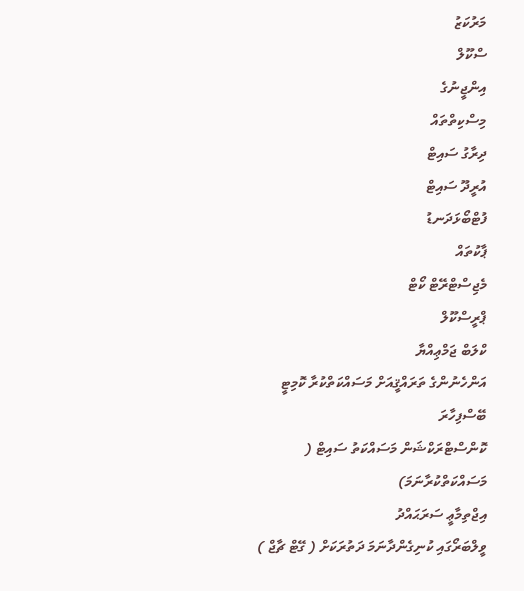މަރުކަޒު
ސްކޫލް
އިންޖީނުގެ
މިސްކިތްތައް
ދިރާގު ސައިޓް
އުރީދޫ ސައިޓް
ފުޓްބޯޅަދަނޑު
ޕާކުތައް
މެޖިސްޓްރޭޓް ކޯޓް
ޕްރީސްކޫލް
ކްލަބް ޖަމްޢިއްޔާ
އަންހެނުންގެ ތަރައްޤީއަށް މަސައްކަތްކުރާ ކޮމިޓީ
ބޭސްފިހާރަ
ކޮންސްޓްރަކްޝަން މަސައްކަތު ސައިޓް ( މަސައްކަތްކުރާނަމަ)
އިޖްތިމާޢީ ސަރަޙައްދު
ވީލްބަރޯގައި ކުނިގެންދާނަމަ ދަތުރަކަށް ( ގޭޓް ޗާޖް )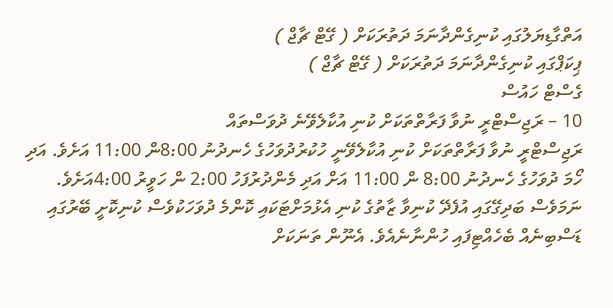އަތްގާޑިޔަލުގައި ކުނިގެންދާނަމަ ދަތުރަކަށް ( ގޭޓް ޗާޖް )
ޕިކަޕްގައި ކުނިގެންދާނަމަ ދަތުރަކަށް ( ގޭޓް ޗާޖް )
ގެސްޓް ހައުސް
10 – ރަޖިސްޓްރީ ނުވާ ފަރާތްތަކަށް ކުނި އުކާލެވޭނެ ދުވަސްތައް
ރަޖިސްޓްރީ ނުވާ ފަރާތްތަކަށް ކުނި އުކާލެވޭނީ ހުކުރުދުވަހުގެ ހެނދުނު 8:00ން 11:00 އަށެވެ. އަދި ހޯމަ ދުވަހުގެ ހެނދުނު 8:00 ން 11:00 އަށް އަދި މެންދުރުފަހު 2:00 ން ހަވީރު 4:00އަށެވެ. ނަމަވެސް ބަދިގޭގައި އުފެދޭ ކުނިވާ ޒާތުގެ ކުނި އެޅުމަށްޓަކައި ކޮންމެ ދުވަހަކުވެސް ކުނިކޮށީ ބޭރުގައި ޑަސްބިނެއް ބެހެއްޓިފައި ހުންނާނެއެވެ. އެނޫން ތަނަކަށް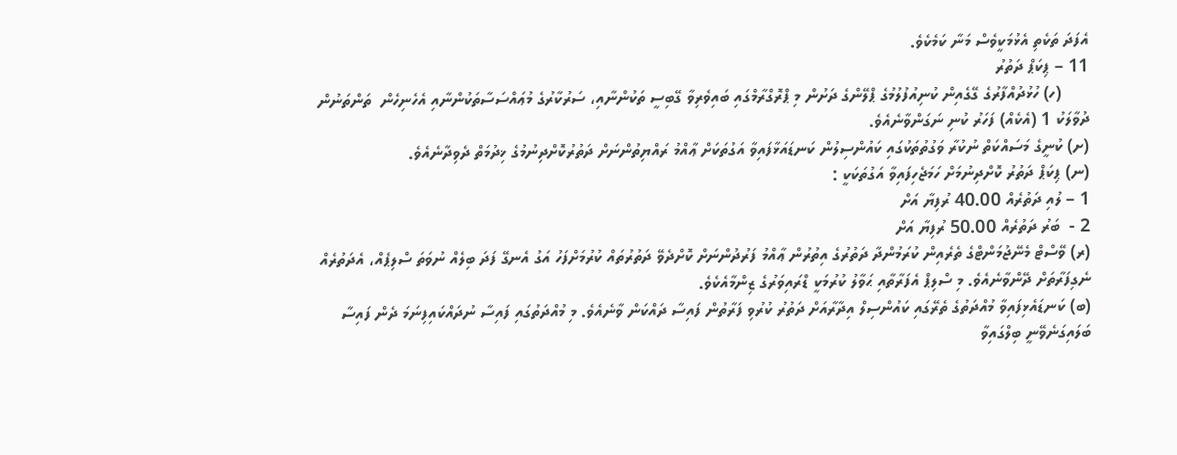އެފަދަ ތަކެތި އެޅުމަކީވެސް މަނާ ކަމެކެވެ.
11 – ޕިކަޕް ދަތުރު
      (ހ) ހުޅުދުއްފާރުގެ ގޭގެއިން ކުނިއުފުލުމުގެ ޕްލޭންގެ ދަށުން މި ޕްރޮގްރާމްގައި ބައިވެރިވާ ގޭބިސީ ތަކުންނާއި، ސަރުކާރުގެ މުޢައްސަސާތަކުންނާއި އެހެނިހެން  ތަންތަނުން ދުވާލަކު 1 (އެކެއް) ފަހަރު ކުނި ނަގަންވާނެއެވެ.
(ށ) ކުނީގެ މަސައްކަތް ނުކުރާ ވަގުތުތަކުގައި ކައުންސިލުން ކަނޑައަޅާފައިވާ އަގުތަކަށް ޢާއްމު ރައްޔިތުންނަށް ދަތުރުކޮށްދިނުމުގެ ޚިދުމަތް ދެވިދާނެއެވެ.
(ނ) ޕިކަޕް ދަތުރު ކޮށްދިނުމަށް ހަމަޖެހިފައިވާ އަގުތަކަކީ :
1 – ލުއި ދަތުރެއް 40.00 ރުފިޔާ އަށް
2 -  ބަރު ދަތުރެއް 50.00 ރުފިޔާ އަށް
(ރ) ވޭސްޓް މެނޭޖުމަންޓްގެ ތެރެއިން ކުރަމުންދާ ދަތުރުގެ އިތުރުން ޢާއްމު ފަރުދުންނަށް ކޮށްދެވޭ ދަތުރުތައް ކުރުމަށްފަހު އަގު އެނގޭ ފަދަ ބިލެއް ނުވަތަ ސްލިޕެއް، އެދަތުރެއް ނެގިފަރާތަށް ދޭންވާނެއެވެ. މި ސްލިޕް އެފަރާތާއި ޙަވާލު ކުރުމަކީ ޑްރައިވަރުގެ ޒިންމާއެކެވެ.
(ބ) ކަނޑައެޅިފައިވާ މުއްދަތުގެ ތެރޭގައި ކައުންސިލް އިދާރާއަށް ދަތުރު ކުރުވި ފަރާތުން ފައިސާ ދައްކަން ވާނެއެވެ. މި މުއްދަތުގައި ފައިސާ ނުދައްކައިފިނަމަ ދެން ފައިސާ ބަލައިގަނެވޭނީ ބިލްގައިވާ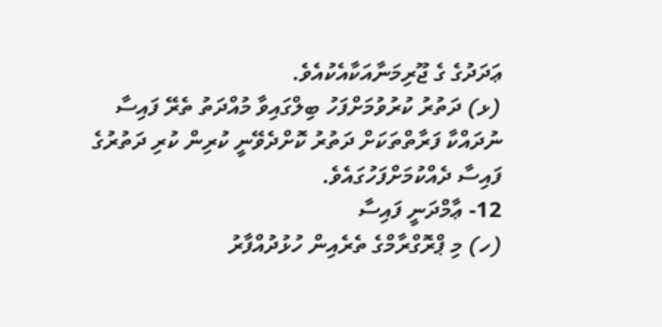ޢަދަދުގެ ގެ ޖޫރިމަނާއަކާއެކުއެވެ.
(ޅ) ދަތުރު ކުރުވުމަށްފަހު ބިލްގައިވާ މުއްދަތު ތެރޭ ފައިސާ ނުދައްކާ ފަރާތްތަކަށް ދަތުރު ކޮށްދެވޭނީ ކުރިން ކުރި ދަތުރުގެ ފައިސާ ދެއްކުމަށްފަހުގައެވެ.
12- ޢާމްދަނީ ފައިސާ
(ހ) މި ޕްރޮގްރާމްގެ ތެރެއިން ހުޅުދުއްފާރު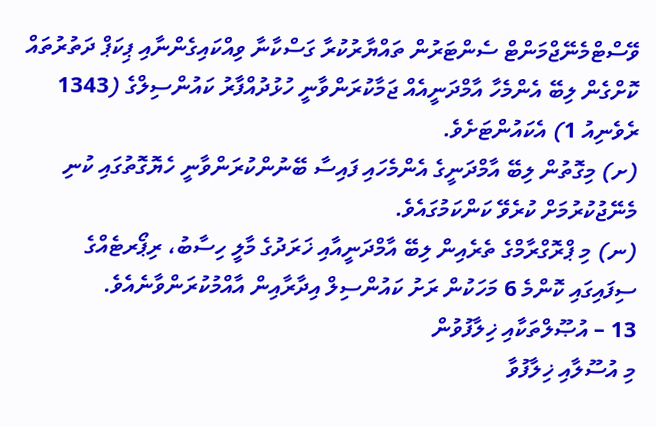ވޭސްޓްމެނޭޖްމަންޓް ސެންޓަރުން ތައްޔާރުކުރާ ގަސްކާނާ ވިއްކައިގެންނާއި ޕިކަޕް ދަތުރުތައް ކޮށްގެން ލިބޭ އެންމެހާ އާމްދަނީއެއް ޖަމާކުރަންވާނީ ހުޅުދުއްފާރު ކައުންސިލްގެ (1343 ރެވެނިއު 1) އެކައުންޓަށެވެ.
(ށ) މިގޮތުން ލިބޭ އާމްދަނީގެ އެންމެހައި ފައިސާ ބޭނުންކުރަންވާނީ ހެޔޮގޮތުގައި ކުނި މެނޭޖުކުރުމަށް ކުރެވޭ ކަންކަމުގައެވެ.
(ނ) މި ޕްރޮގްރާމްގެ ތެރެއިން ލިބޭ އާމްދަނީއާއި ޚަރަދުގެ މާލީ ހިސާބު، ރިޕޯރޓެއްގެ ސިފައިގައި ކޮންމެ 6 މަހަކުން ރަށު ކައުންސިލް އިދާރާއިން އާއްމުކުރަންވާނެއެވެ.
13 – އުޞޫލްތަކާއި ޚިލާފުވުން
މި އުސޫލާއި ޚިލާފުވާ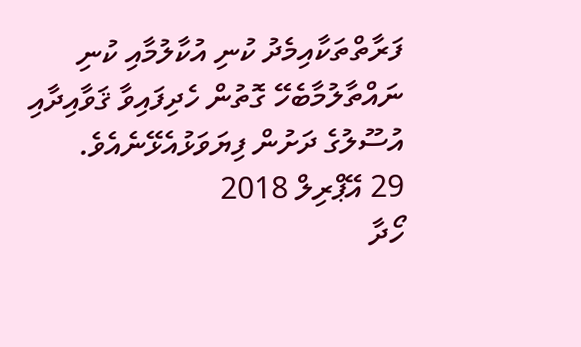ފަރާތްތަކާއިމެދު ކުނި އުކާލުމާއި ކުނި ނައްތާލުމާބެހޭ ގޮތުން ހެދިފައިވާ ޤަވާއިދާއި އުސޫލުގެ ދަށުން ފިޔަވަޅުއެޅޭނެއެވެ.
29 އޭޕްރިލް 2018
ހޯދާ